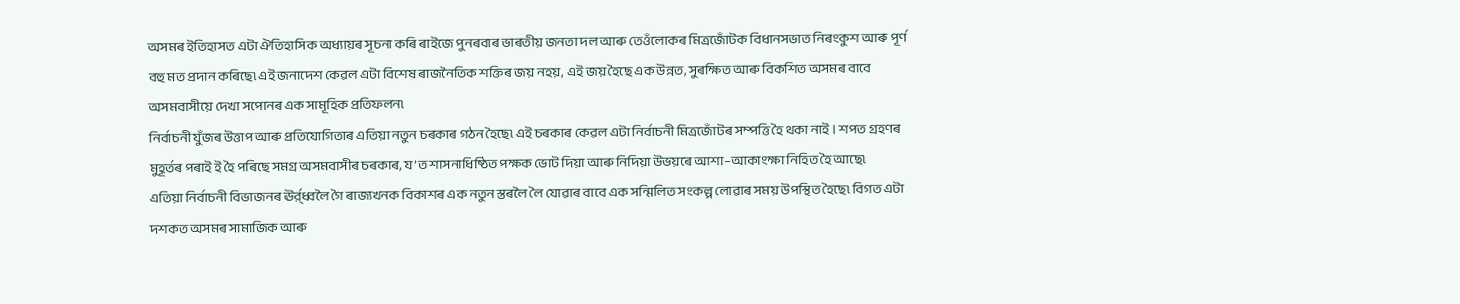অসমৰ ইতিহাসত এটা ঐতিহাসিক অধ্যায়ৰ সূচনা কৰি ৰাইজে পুনৰবাৰ ভাৰতীয় জনতা দল আৰু তেওঁলোকৰ মিত্রজোঁটক বিধানসভাত নিৰংকুশ আৰু পূর্ণ বহু মত প্রদান কৰিছে৷ এই জনাদেশ কেৱল এটা বিশেষ ৰাজনৈতিক শক্তিৰ জয় নহয়, এই জয় হৈছে এক উন্নত, সুৰক্ষিত আৰু বিকশিত অসমৰ বাবে অসমবাসীয়ে দেখা সপোনৰ এক সামূহিক প্রতিফলন৷
নির্বাচনী যুঁজৰ উত্তাপ আৰু প্রতিযোগিতাৰ এতিয়া নতুন চৰকাৰ গঠন হৈছে৷ এই চৰকাৰ কেৱল এটা নির্বাচনী মিত্রজোঁটৰ সম্পত্তি হৈ থকা নাই। শপত গ্রহণৰ মুহূর্তৰ পৰাই ই হৈ পৰিছে সমগ্র অসমবাসীৰ চৰকাৰ, য’ত শাসনাধিষ্ঠিত পক্ষক ভোট দিয়া আৰু নিদিয়া উভয়ৰে আশা–আকাংক্ষা নিহিত হৈ আছে৷
এতিয়া নির্বাচনী বিভাজনৰ ঊর্র্ধ্বলৈ গৈ ৰাজ্যখনক বিকাশৰ এক নতুন স্তৰলৈ লৈ যোৱাৰ বাবে এক সন্মিলিত সংকল্প লোৱাৰ সময় উপস্থিত হৈছে৷ বিগত এটা দশকত অসমৰ সামাজিক আৰু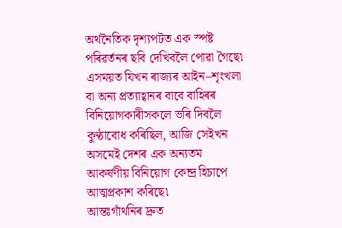অর্থনৈতিক দৃশ্যপটত এক স্পষ্ট পৰিৱর্তনৰ ছবি দেখিবলৈ পোৱা গৈছে৷
এসময়ত যিখন ৰাজ্যৰ আইন–শৃংখলা বা অন্য প্রত্যাহ্বানৰ বাবে বাহিৰৰ বিনিয়োগকাৰীসকলে ভৰি দিবলৈ কুণ্ঠাবোধ কৰিছিল, আজি সেইখন অসমেই দেশৰ এক অন্যতম আকর্ষণীয় বিনিয়োগ কেন্দ্র হিচাপে আত্মপ্রকাশ কৰিছে৷
আন্তঃগাঁথনিৰ দ্রুত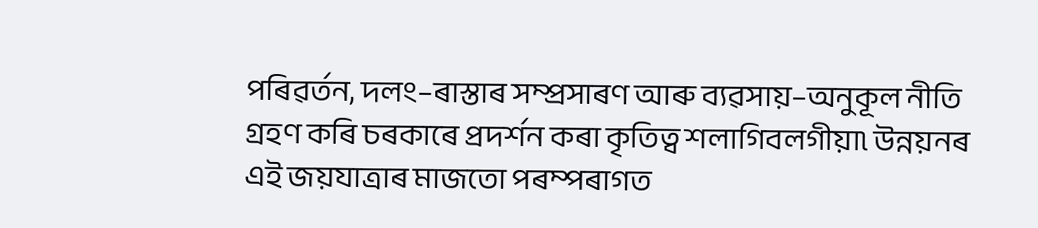পৰিৱর্তন, দলং–ৰাস্তাৰ সম্প্রসাৰণ আৰু ব্যৱসায়–অনুকূল নীতি গ্রহণ কৰি চৰকাৰে প্রদর্শন কৰা কৃতিত্ব শলাগিবলগীয়া৷ উন্নয়নৰ এই জয়যাত্রাৰ মাজতো পৰম্পৰাগত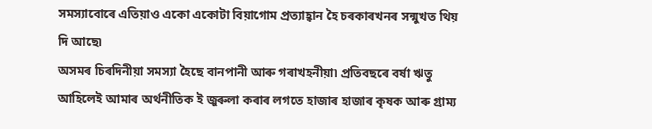সমস্যাবোৰে এতিয়াও একো একোটা বিয়াগোম প্রত্যাহ্বান হৈ চৰকাৰখনৰ সন্মুখত থিয় দি আছে৷
অসমৰ চিৰদিনীয়া সমস্যা হৈছে বানপানী আৰু গৰাখহনীয়া৷ প্রতিবছৰে বর্ষা ঋতু আহিলেই আমাৰ অর্থনীতিক ই জুৰুলা কৰাৰ লগতে হাজাৰ হাজাৰ কৃষক আৰু গ্রাম্য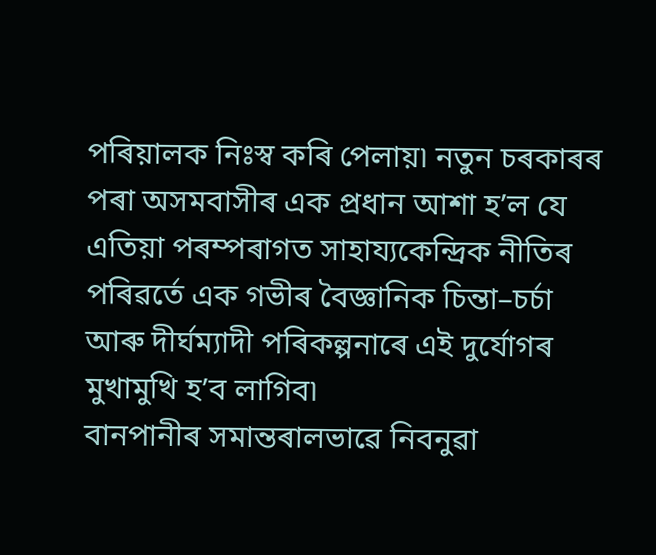পৰিয়ালক নিঃস্ব কৰি পেলায়৷ নতুন চৰকাৰৰ পৰা অসমবাসীৰ এক প্রধান আশা হ’ল যে এতিয়া পৰম্পৰাগত সাহায্যকেন্দ্রিক নীতিৰ পৰিৱর্তে এক গভীৰ বৈজ্ঞানিক চিন্তা–চর্চা আৰু দীর্ঘম্যাদী পৰিকল্পনাৰে এই দুর্যোগৰ মুখামুখি হ’ব লাগিব৷
বানপানীৰ সমান্তৰালভাৱে নিবনুৱা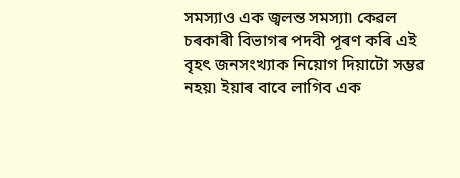সমস্যাও এক জ্বলন্ত সমস্যা৷ কেৱল চৰকাৰী বিভাগৰ পদবী পূৰণ কৰি এই বৃহৎ জনসংখ্যাক নিয়োগ দিয়াটো সম্ভৱ নহয়৷ ইয়াৰ বাবে লাগিব এক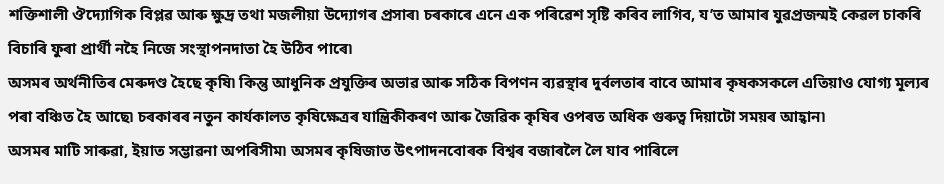শক্তিশালী ঔদ্যোগিক বিপ্লৱ আৰু ক্ষুদ্র তথা মজলীয়া উদ্যোগৰ প্রসাৰ৷ চৰকাৰে এনে এক পৰিৱেশ সৃষ্টি কৰিব লাগিব, য’ত আমাৰ যুৱপ্রজন্মই কেৱল চাকৰি বিচাৰি ফুৰা প্রার্থী নহৈ নিজে সংস্থাপনদাতা হৈ উঠিব পাৰে৷
অসমৰ অর্থনীতিৰ মেৰুদণ্ড হৈছে কৃষি৷ কিন্তু আধুনিক প্রযুক্তিৰ অভাৱ আৰু সঠিক বিপণন ব্যৱস্থাৰ দুর্বলতাৰ বাবে আমাৰ কৃষকসকলে এতিয়াও যোগ্য মূল্যৰ পৰা বঞ্চিত হৈ আছে৷ চৰকাৰৰ নতুন কার্যকালত কৃষিক্ষেত্রৰ যান্ত্রিকীকৰণ আৰু জৈৱিক কৃষিৰ ওপৰত অধিক গুৰুত্ব দিয়াটো সময়ৰ আহ্বান৷
অসমৰ মাটি সাৰুৱা, ইয়াত সম্ভাৱনা অপৰিসীম৷ অসমৰ কৃষিজাত উৎপাদনবোৰক বিশ্বৰ বজাৰলৈ লৈ যাব পাৰিলে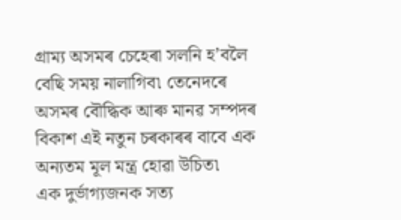গ্রাম্য অসমৰ চেহেৰা সলনি হ’বলৈ বেছি সময় নালাগিব৷ তেনেদৰে অসমৰ বৌদ্ধিক আৰু মানৱ সম্পদৰ বিকাশ এই নতুন চৰকাৰৰ বাবে এক অন্যতম মূল মন্ত্র হোৱা উচিত৷
এক দুর্ভাগ্যজনক সত্য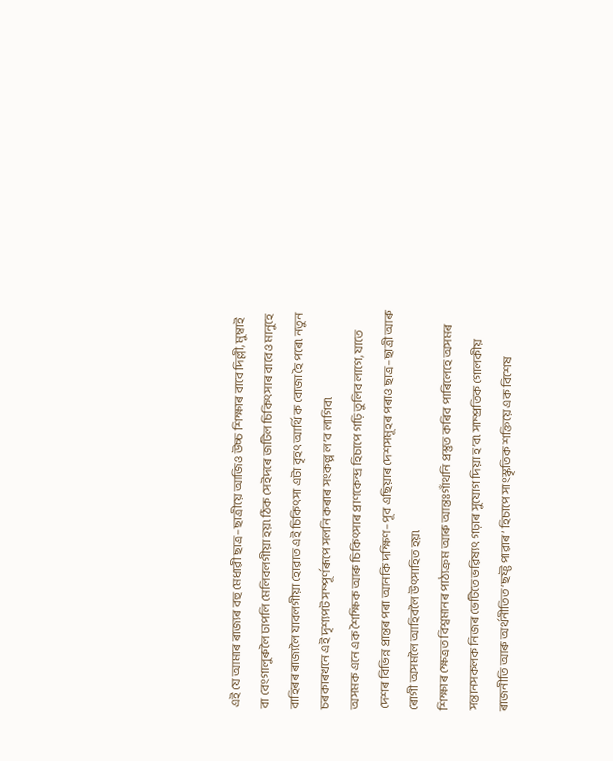এই যে আমাৰ ৰাজ্যৰ বহু মেধাৱী ছাত্র–ছাত্রীয়ে আজিও উচ্চ শিক্ষাৰ বাবে দিল্লী, মুম্বাই বা বেংগালুৰুলৈ ঢাপলি মেলিবলগীয়া হয়৷ ঠিক সেইদৰে জটিল চিকিৎসাৰ বাবেও মানুহে বাহিৰৰ ৰাজ্যলৈ যাবলগীয়া হোৱাত এই চিকিৎসা এটা বৃহৎ আর্থিক বোজা হৈ পৰে৷ নতুন চৰকাৰখনে এই দৃশ্যপট সম্পূর্ণৰূপে সলনি কৰাৰ সংকল্প ল’ব লাগিব৷
অসমক এনে এক শৈক্ষিক আৰু চিকিৎসাৰ প্রাণকেন্দ্র হিচাপে গঢ়ি তুলিব লাগে, যাতে দেশৰ বিভিন্ন প্রান্তৰ পৰা আনকি দক্ষিণ–পূব এছিয়াৰ দেশসমূহৰ পৰাও ছাত্র–ছাত্রী আৰু ৰোগী অসমলৈ আহিবলৈ উৎসাহিত হয়৷
শিক্ষাৰ ক্ষেত্রত বিশ্বমানৰ পাঠ্যক্রম আৰু আন্তঃগাঁথনি প্রস্তুত কৰিব পাৰিলেহে অসমৰ সন্তানসকলক নিজৰ ভেটিতে ভৱিষ্যৎ গঢ়াৰ সুযোগ দিয়া হ’ব৷ সাম্প্রতিক গোলকীয় ৰাজনীতি আৰু অর্থনীতিত ‘ছফ্ট পাৱাৰ’ হিচাপে সাংস্কৃতিক শক্তিয়ে এক বিশেষ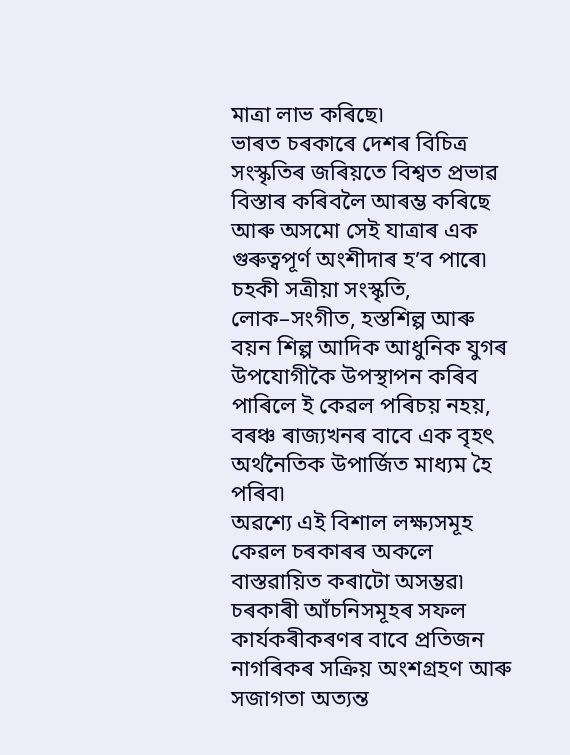মাত্রা লাভ কৰিছে৷
ভাৰত চৰকাৰে দেশৰ বিচিত্র সংস্কৃতিৰ জৰিয়তে বিশ্বত প্রভাৱ বিস্তাৰ কৰিবলৈ আৰম্ভ কৰিছে আৰু অসমো সেই যাত্রাৰ এক গুৰুত্বপূর্ণ অংশীদাৰ হ’ব পাৰে৷ চহকী সত্রীয়া সংস্কৃতি, লোক–সংগীত, হস্তশিল্প আৰু বয়ন শিল্প আদিক আধুনিক যুগৰ উপযোগীকৈ উপস্থাপন কৰিব পাৰিলে ই কেৱল পৰিচয় নহয়, বৰঞ্চ ৰাজ্যখনৰ বাবে এক বৃহৎ অর্থনৈতিক উপার্জিত মাধ্যম হৈ পৰিব৷
অৱশ্যে এই বিশাল লক্ষ্যসমূহ কেৱল চৰকাৰৰ অকলে বাস্তৱায়িত কৰাটো অসম্ভৱ৷ চৰকাৰী আঁচনিসমূহৰ সফল কার্যকৰীকৰণৰ বাবে প্রতিজন নাগৰিকৰ সক্রিয় অংশগ্রহণ আৰু সজাগতা অত্যন্ত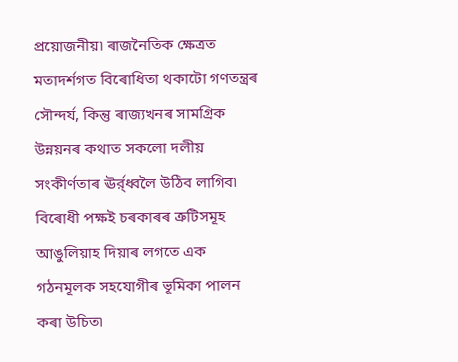প্রয়োজনীয়৷ ৰাজনৈতিক ক্ষেত্রত মতাদর্শগত বিৰোধিতা থকাটো গণতন্ত্রৰ সৌন্দর্য, কিন্তু ৰাজ্যখনৰ সামগ্রিক উন্নয়নৰ কথাত সকলো দলীয় সংকীর্ণতাৰ ঊর্র্ধ্বলৈ উঠিব লাগিব৷ বিৰোধী পক্ষই চৰকাৰৰ ত্রুটিসমূহ আঙুলিয়াহ দিয়াৰ লগতে এক গঠনমূলক সহযোগীৰ ভূমিকা পালন কৰা উচিত৷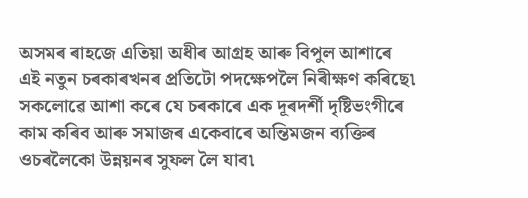অসমৰ ৰাহজে এতিয়া অধীৰ আগ্রহ আৰু বিপুল আশাৰে এই নতুন চৰকাৰখনৰ প্রতিটো পদক্ষেপলৈ নিৰীক্ষণ কৰিছে৷ সকলোৱে আশা কৰে যে চৰকাৰে এক দূৰদর্শী দৃষ্টিভংগীৰে কাম কৰিব আৰু সমাজৰ একেবাৰে অন্তিমজন ব্যক্তিৰ ওচৰলৈকো উন্নয়নৰ সুফল লৈ যাব৷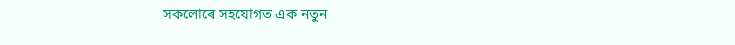সকলোৰে সহযোগত এক নতুন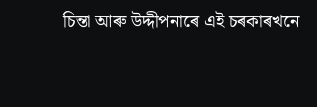চিন্তা আৰু উদ্দীপনাৰে এই চৰকাৰখনে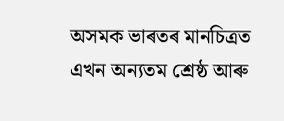অসমক ভাৰতৰ মানচিত্রত এখন অন্যতম শ্রেষ্ঠ আৰু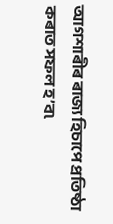আগশাৰীৰ ৰাজ্য হিচাপে প্রতিষ্ঠা কৰাত সফল হ’ব৷